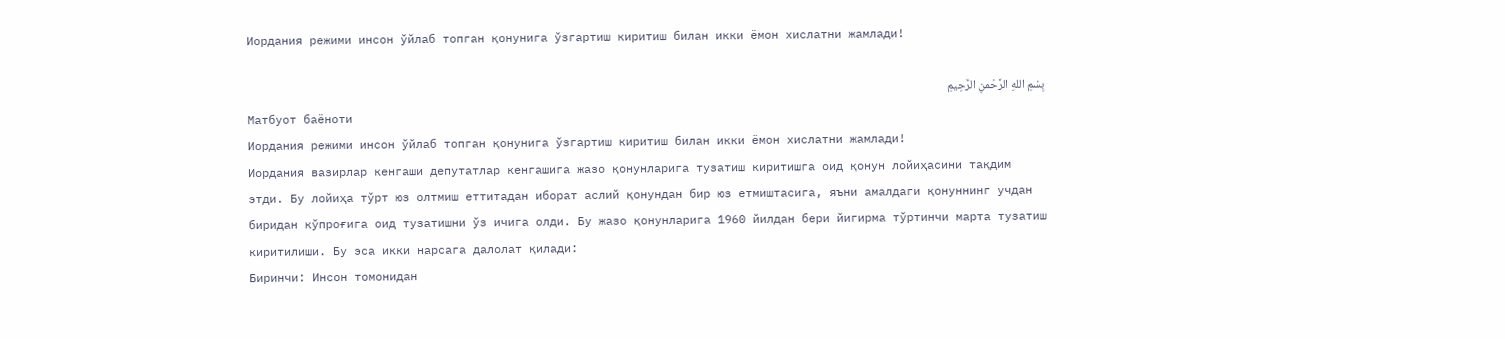Иордания режими инсон ўйлаб топган қонунига ўзгартиш киритиш билан икки ёмон хислатни жамлади!

بِسْمِ اللهِ الرَّحْمنِ الرَّحِيمِ
Матбуот баёноти
Иордания режими инсон ўйлаб топган қонунига ўзгартиш киритиш билан икки ёмон хислатни жамлади!
Иордания вазирлар кенгаши депутатлар кенгашига жазо қонунларига тузатиш киритишга оид қонун лойиҳасини тақдим этди. Бу лойиҳа тўрт юз олтмиш еттитадан иборат аслий қонундан бир юз етмиштасига, яъни амалдаги қонуннинг учдан биридан кўпроғига оид тузатишни ўз ичига олди. Бу жазо қонунларига 1960 йилдан бери йигирма тўртинчи марта тузатиш киритилиши. Бу эса икки нарсага далолат қилади:
Биринчи: Инсон томонидан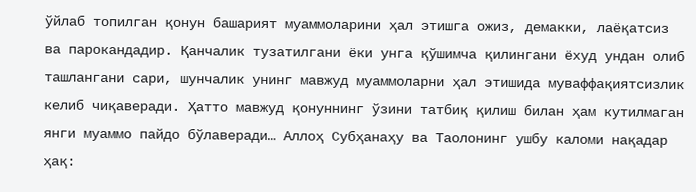ўйлаб топилган қонун башарият муаммоларини ҳал этишга ожиз, демакки, лаёқатсиз ва парокандадир. Қанчалик тузатилгани ёки унга қўшимча қилингани ёхуд ундан олиб ташлангани сари, шунчалик унинг мавжуд муаммоларни ҳал этишида муваффақиятсизлик келиб чиқаверади. Ҳатто мавжуд қонуннинг ўзини татбиқ қилиш билан ҳам кутилмаган янги муаммо пайдо бўлаверади… Аллоҳ Субҳанаҳу ва Таолонинг ушбу каломи нақадар ҳақ: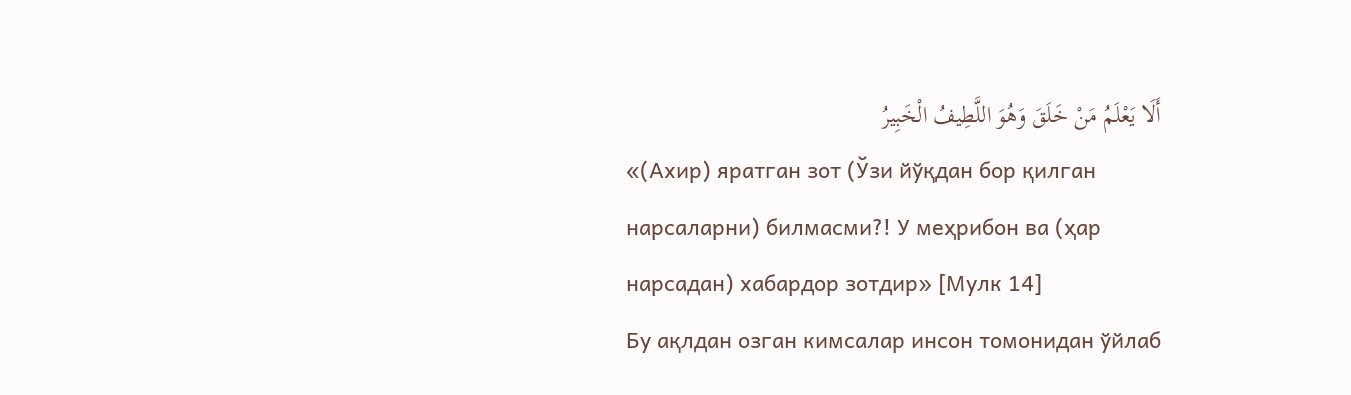أَلَا يَعْلَمُ مَنْ خَلَقَ وَهُوَ اللَّطِيفُ الْخَبِيرُ
«(Ахир) яратган зот (Ўзи йўқдан бор қилган нарсаларни) билмасми?! У меҳрибон ва (ҳар нарсадан) хабардор зотдир» [Мулк 14]
Бу ақлдан озган кимсалар инсон томонидан ўйлаб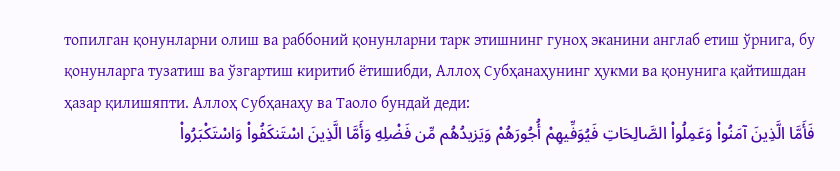топилган қонунларни олиш ва раббоний қонунларни тарк этишнинг гуноҳ эканини англаб етиш ўрнига, бу қонунларга тузатиш ва ўзгартиш киритиб ётишибди, Аллоҳ Субҳанаҳунинг ҳукми ва қонунига қайтишдан ҳазар қилишяпти. Аллоҳ Субҳанаҳу ва Таоло бундай деди:
فَأَمَّا الَّذِينَ آمَنُواْ وَعَمِلُواْ الصَّالِحَاتِ فَيُوَفِّيهِمْ أُجُورَهُمْ وَيَزيدُهُم مِّن فَضْلِهِ وَأَمَّا الَّذِينَ اسْتَنكَفُواْ وَاسْتَكْبَرُواْ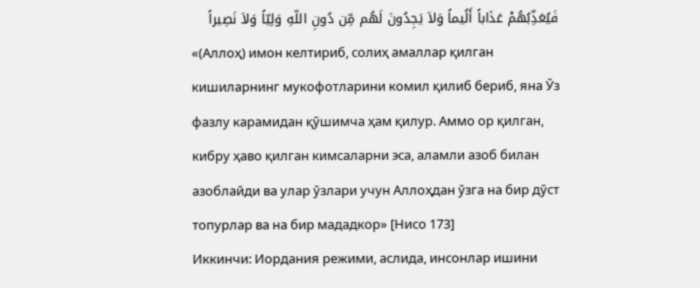فَيُعَذِّبُهُمْ عَذَاباً أَلُيماً وَلاَ يَجِدُونَ لَهُم مِّن دُونِ اللّهِ وَلِيّاً وَلاَ نَصِيراً
«(Аллоҳ) имон келтириб, солиҳ амаллар қилган кишиларнинг мукофотларини комил қилиб бериб, яна Ўз фазлу карамидан қўшимча ҳам қилур. Аммо ор қилган, кибру ҳаво қилган кимсаларни эса, аламли азоб билан азоблайди ва улар ўзлари учун Аллоҳдан ўзга на бир дўст топурлар ва на бир мададкор» [Нисо 173]
Иккинчи: Иордания режими, аслида, инсонлар ишини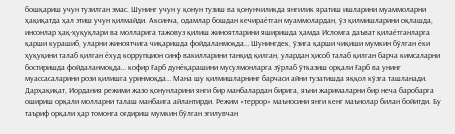бошқариш учун тузилган эмас. Шунинг учун у қонун тузиш ва қонунчиликда янгилик яратиш ишларини муаммоларни ҳақиқатда ҳал этиш учун қилмайди. Аксинча, одамлар бошдан кечираётган муаммолардан, ўз қилмишларини оқлашда, инсонлар ҳақ-ҳуқуқлари ва молларига тажовуз қилиш жиноятларини яширишда ҳамда Исломга даъват қилаётганларга қарши курашиб, уларни жиноятчига чиқаришда фойдаланмоқда… Шунингдек, ўзига қарши чиқиши мумкин бўлган ёки ҳуқуқини талаб қилган ёхуд коррупцион синф вакилларини танқид қилган, улардан ҳисоб талаб қилган барча кимсаларни бостиришда фойдаланмоқда… кофир Ғарб дунёқарашини мусулмонларга зўрлаб ўтказиш орқали Ғарб ва унинг муассасаларини рози қилишга уринмоқда… Мана шу қилмишларнинг барчаси айни тузатишда яққол кўзга ташланади.
Дарҳақиқат, Иордания режими жазо қонунларини янги бир манбалардан бирига, яъни жарималарни бир неча баробарга ошириш орқали молларни талаш манбаига айлантирди. Режим «террор» маъносини янги кенг маънолар билан бойитди. Бу таъриф орқали ҳар томонга оғдириш мумкин бўлган эгилувчан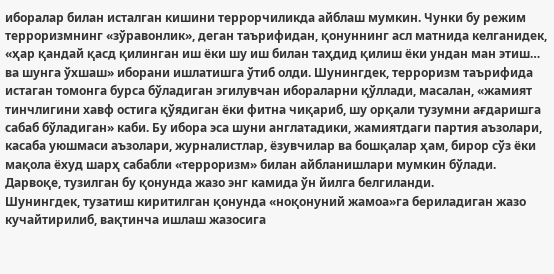иборалар билан исталган кишини террорчиликда айблаш мумкин. Чунки бу режим терроризмнинг «зўравонлик», деган таърифидан, қонуннинг асл матнида келганидек, «ҳар қандай қасд қилинган иш ёки шу иш билан таҳдид қилиш ёки ундан ман этиш… ва шунга ўхшаш» иборани ишлатишга ўтиб олди. Шунингдек, терроризм таърифида истаган томонга бурса бўладиган эгилувчан ибораларни қўллади, масалан, «жамият тинчлигини хавф остига қўядиган ёки фитна чиқариб, шу орқали тузумни ағдаришга сабаб бўладиган» каби. Бу ибора эса шуни англатадики, жамиятдаги партия аъзолари, касаба уюшмаси аъзолари, журналистлар, ёзувчилар ва бошқалар ҳам, бирор сўз ёки мақола ёхуд шарҳ сабабли «терроризм» билан айбланишлари мумкин бўлади. Дарвоқе, тузилган бу қонунда жазо энг камида ўн йилга белгиланди.
Шунингдек, тузатиш киритилган қонунда «ноқонуний жамоа»га бериладиган жазо кучайтирилиб, вақтинча ишлаш жазосига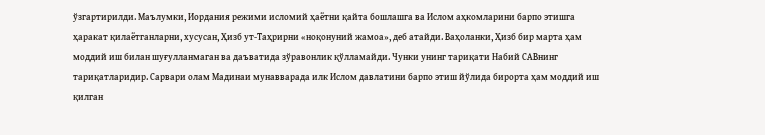ўзгартирилди. Маълумки, Иордания режими исломий ҳаётни қайта бошлашга ва Ислом аҳкомларини барпо этишга ҳаракат қилаётганларни, хусусан, Ҳизб ут-Таҳрирни «ноқонуний жамоа», деб атайди. Ваҳоланки, Ҳизб бир марта ҳам моддий иш билан шуғулланмаган ва даъватида зўравонлик қўлламайди. Чунки унинг тариқати Набий САВнинг тариқатларидир. Сарвари олам Мадинаи мунавварада илк Ислом давлатини барпо этиш йўлида бирорта ҳам моддий иш қилган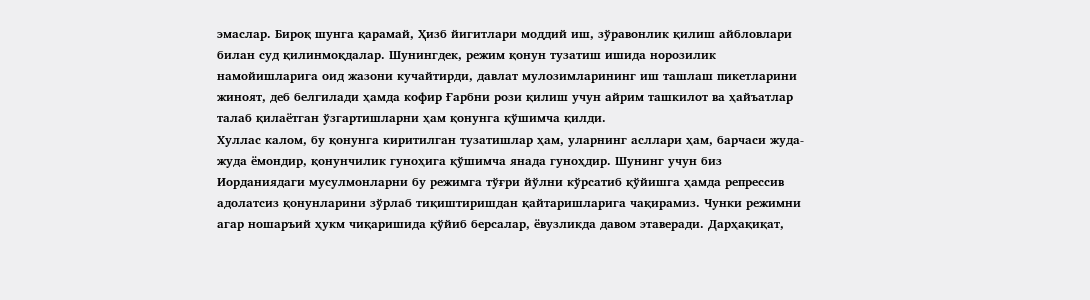эмаслар. Бироқ шунга қарамай, Ҳизб йигитлари моддий иш, зўравонлик қилиш айбловлари билан суд қилинмоқдалар. Шунингдек, режим қонун тузатиш ишида норозилик намойишларига оид жазони кучайтирди, давлат мулозимларининг иш ташлаш пикетларини жиноят, деб белгилади ҳамда кофир Ғарбни рози қилиш учун айрим ташкилот ва ҳайъатлар талаб қилаётган ўзгартишларни ҳам қонунга қўшимча қилди.
Хуллас калом, бу қонунга киритилган тузатишлар ҳам, уларнинг асллари ҳам, барчаси жуда-жуда ёмондир, қонунчилик гуноҳига қўшимча янада гуноҳдир. Шунинг учун биз Иорданиядаги мусулмонларни бу режимга тўғри йўлни кўрсатиб қўйишга ҳамда репрессив адолатсиз қонунларини зўрлаб тиқиштиришдан қайтаришларига чақирамиз. Чунки режимни агар ношаръий ҳукм чиқаришида қўйиб берсалар, ёвузликда давом этаверади. Дарҳақиқат,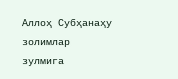Аллоҳ Субҳанаҳу золимлар зулмига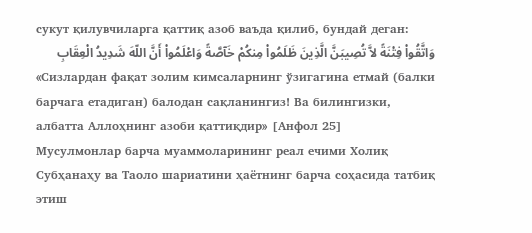сукут қилувчиларга қаттиқ азоб ваъда қилиб, бундай деган:
وَاتَّقُواْ فِتْنَةً لاَّ تُصِيبَنَّ الَّذِينَ ظَلَمُواْ مِنكُمْ خَآصَّةً وَاعْلَمُواْ أَنَّ اللّهَ شَدِيدُ الْعِقَابِ
«Сизлардан фақат золим кимсаларнинг ўзигагина етмай (балки барчага етадиган) балодан сақланингиз! Ва билингизки, албатта Аллоҳнинг азоби қаттиқдир» [Анфол 25]
Мусулмонлар барча муаммоларининг реал ечими Холиқ Субҳанаҳу ва Таоло шариатини ҳаётнинг барча соҳасида татбиқ этиш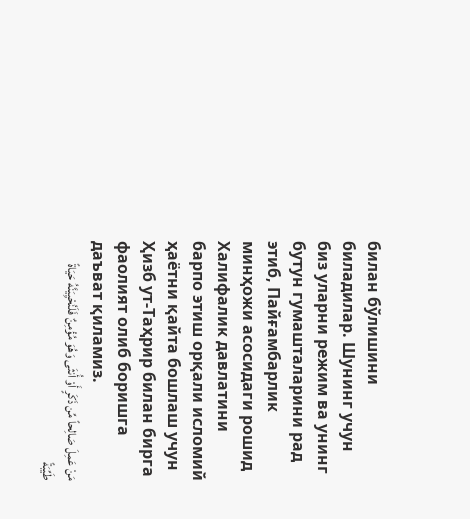билан бўлишини биладилар. Шунинг учун биз уларни режим ва унинг бутун гумашталарини рад этиб, Пайғамбарлик минҳожи асосидаги рошид Халифалик давлатини барпо этиш орқали исломий ҳаётни қайта бошлаш учун Ҳизб ут-Таҳрир билан бирга фаолият олиб боришга даъват қиламиз.
مَنْ عَمِلَ صَالِحاً مِّن ذَكَرٍ أَوْ أُنثَى وَهُوَ مُؤْمِنٌ فَلَنُحْيِيَنَّهُ حَيَاةً طَيِّبَةً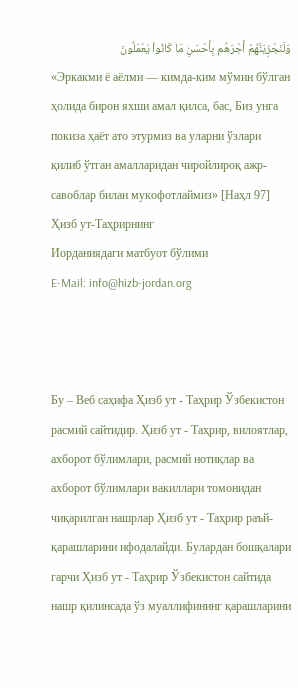وَلَنَجْزِيَنَّهُمْ أَجْرَهُم بِأَحْسَنِ مَا كَانُواْ يَعْمَلُونَ
«Эркакми ё аёлми — кимда-ким мўмин бўлган ҳолида бирон яхши амал қилса, бас, Биз унга покиза ҳаёт ато этурмиз ва уларни ўзлари қилиб ўтган амалларидан чиройлироқ ажр-савоблар билан мукофотлаймиз» [Наҳл 97]
Ҳизб ут-Таҳрирнинг
Иорданиядаги матбуот бўлими
E-Mail: info@hizb-jordan.org



Бу – Веб саҳифа Ҳизб ут - Таҳрир Ўзбекистон расмий сайтидир. Ҳизб ут - Таҳрир, вилоятлар, ахборот бўлимлари, расмий нотиқлар ва ахборот бўлимлари вакиллари томонидан чиқарилган нашрлар Ҳизб ут - Таҳрир раъй-қарашларини ифодалайди. Булардан бошқалари гарчи Ҳизб ут - Таҳрир Ўзбекистон сайтида нашр қилинсада ўз муаллифининг қарашларини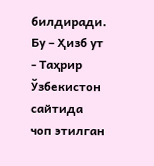билдиради. Бу – Ҳизб ут - Таҳрир Ўзбекистон сайтида чоп этилган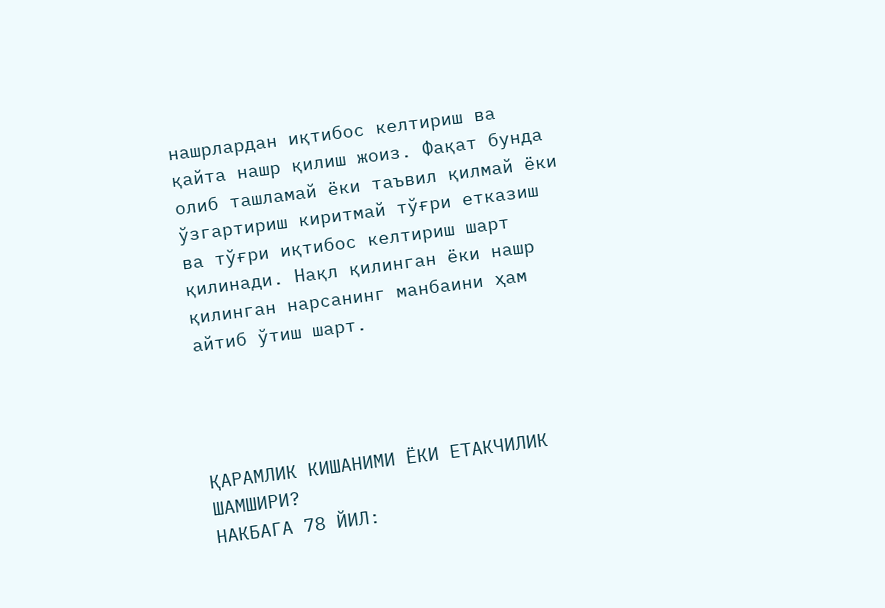нашрлардан иқтибос келтириш ва қайта нашр қилиш жоиз. Фақат бунда олиб ташламай ёки таъвил қилмай ёки ўзгартириш киритмай тўғри етказиш ва тўғри иқтибос келтириш шарт қилинади. Нақл қилинган ёки нашр қилинган нарсанинг манбаини ҳам айтиб ўтиш шарт.




ҚАРАМЛИК КИШАНИМИ ЁКИ ЕТАКЧИЛИК ШАМШИРИ?
НАКБАГА 78 ЙИЛ: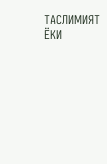ТАСЛИМИЯТ ЁКИ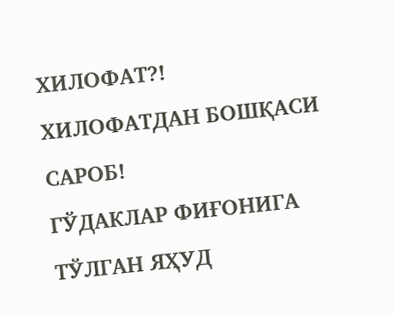ХИЛОФАТ?!
ХИЛОФАТДАН БОШҚАСИ САРОБ!
ГЎДАКЛАР ФИҒОНИГА ТЎЛГАН ЯҲУД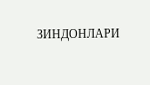ЗИНДОНЛАРИ